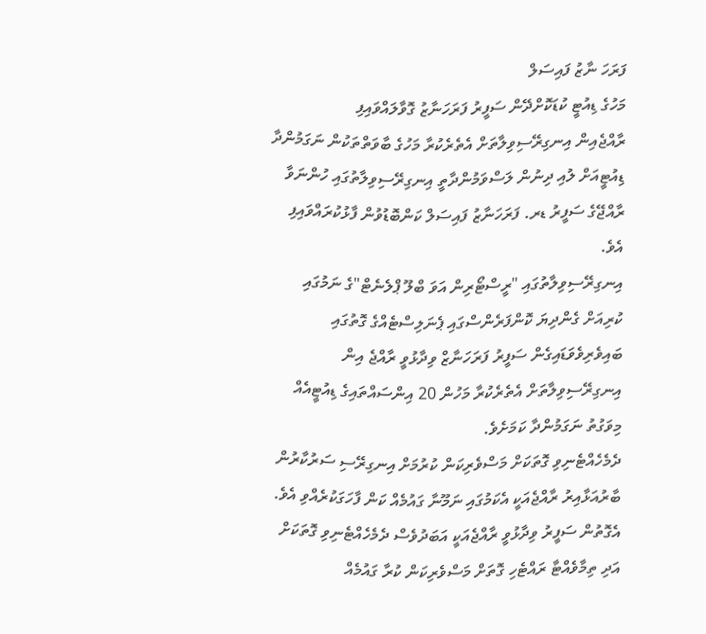ފަރަހަ ނާޒު ފައިސަލް
މަހުގެ ޑިއުޓީ ކުޑަކޮށްދޭން ސަފީރު ފަރަހަނާޒު ގޮވާލައްވައިފި
ރާއްޖެއިން އިނގިރޭސިވިލާތަށް އެތެރެކުރާ މަހުގެ ބާވަތްތަކުން ނަގަމުންދާ ޑިއުޓީއަށް ލުއި ދިނުން ލަސްވަމުންދާތީ އިނގިރޭސިވިލާތުގައި ހުންނަވާ ރާއްޖޭގެ ސަފީރު ޑރ. ފަރަހަނާޒު ފައިސަލް ކަންބޮޑުވުން ފާޅުކުރައްވައިފި އެވެ.
އިނގިރޭސިވިލާތުގައި "ރީސްޓޯރިން އަވަ ބްލޫ ޕްލެނެޓް"ގެ ނަމުގައި ކުރިއަށް ގެންދިޔަ ކޮންފަރެންސްގައި ޕެނަލިސްޓެއްގެ ގޮތުގައި ބައިވެރިވެވަޑައިގެން ސަފީރު ފަރަހަނާޒް ވިދާޅުވީ ރާއްޖެ އިން އިނގިރޭސިވިލާތަށް އެތެރެކުރާ މަހުން 20 އިންސައްތައިގެ ޑިއުޓީއެއް މިވަގުތު ނަގަމުންދާ ކަމަށެވެ.
ދެމެހެއްޓެނިވި ގޮތަކަށް މަސްވެރިކަން ކުރުމަށް އިނގިރޭސި ސަރުކާރުން ބާރުއަޅާއިރު ރާއްޖެއަކީ އެކަމުގައި ނަމޫނާ ގައުމެއް ކަން ފާހަގަކުރެއްވި އެވެ. އެގޮތުން ސަފީރު ވިދާޅުވީ ރާއްޖެއަކީ އަބަދުވެސް ދެމެހެއްޓެނިވި ގޮތަކަށް އަދި ތިމާވެއްޓާ ރައްޓެހި ގޮތަށް މަސްވެރިކަން ކުރާ ގައުމެއް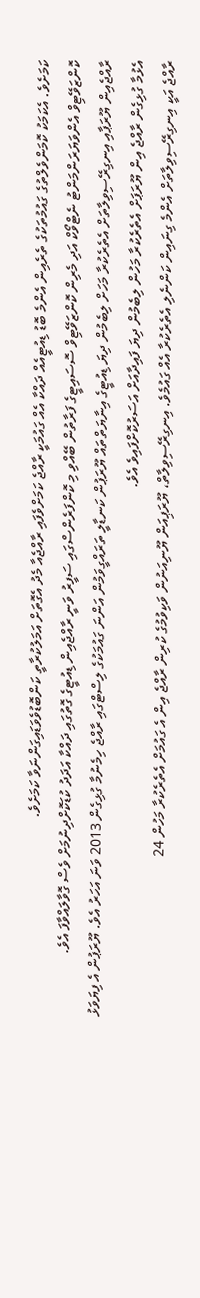ކަމަށެވެ. އެކަމަކު ކޮމަންވެލްތުގެ ގައުމުތަކުގެ ތެރެއިން އެންމެ ބޮޑު ޑިއުޓީއެއް ދައްކާ އެއް ގައުމަކީ ރާއްޖެ ކަމަށްވެފައި ރާއްޖެއާ މެދު އެގޮތަށް އަމަލުކުރާތީ ކަންބޮޑުވެވަޑައިގަންނަވާ ކަމަށެވެ.
ކޮންޒަވޭޓިވް އެންވަޔަރަންމަންޓު ނެޓްވޯކް އަދި މެރިން ކޮންޒަވޭޓިވް ސޮސައިޓީގެ ފަރާތުން ބޭއްވި މި ކޮންފަރެންސްގައި ސަފީރު ވަނީ ރާއްޖެއިން ޑިއުޓީގެ ގޮތުގައި ދައްކާ އަދަދު ކުޑަކޮށްދިނުމަށް ވެސް ގޮވާލައްވާފަ އެވެ.
ރާއްޖެއިން ޔޫރަޕާއި އިނގިރޭސިވިލާތަށް އެތެރެކުރާ މަހަށް ލިބެމުން ދިޔަ ޑިއުޓީގެ އިނާޔަތްތައް ޔޫރަޕުން ކަނޑާލީ ތަރައްގީވަމުން އަންނަ ގައުމަކުގެ ލިސްޓްގައި ރާއްޖެ ހިމެނުމާ ގުޅިގެން 2013 ވަނަ އަހަރު އެވެ. ޔޫރަޕުން އެ ފިޔަވަޅު އެޅުމާ ގުޅިގެން ރާއްޖެ އިން ޔޫރަޕަށް އެތެރެކުރާ މަހުން ލިބެމުން ދިޔަ ފައިދާއަށް އަސަރުކޮށްފައިވެ އެވެ.
ރާއްޖެ އަކީ އިނގިރޭސިވިލާތަށް އެންމެ ގިނައިން ކަންނެލި އެތެރެކުރާ އެއް ގައުމެވެ. އިނގިރޭސިވިލާތް، ޔޫރަޕިއަން ޔޫނިއަނުން ވަކިވުމުގެ ކުރިން ރާއްޖެ އިން އެ ގައުމަށް އެތެރެކުރާ މަހުން 24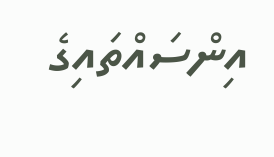އިންސައްތައިގެ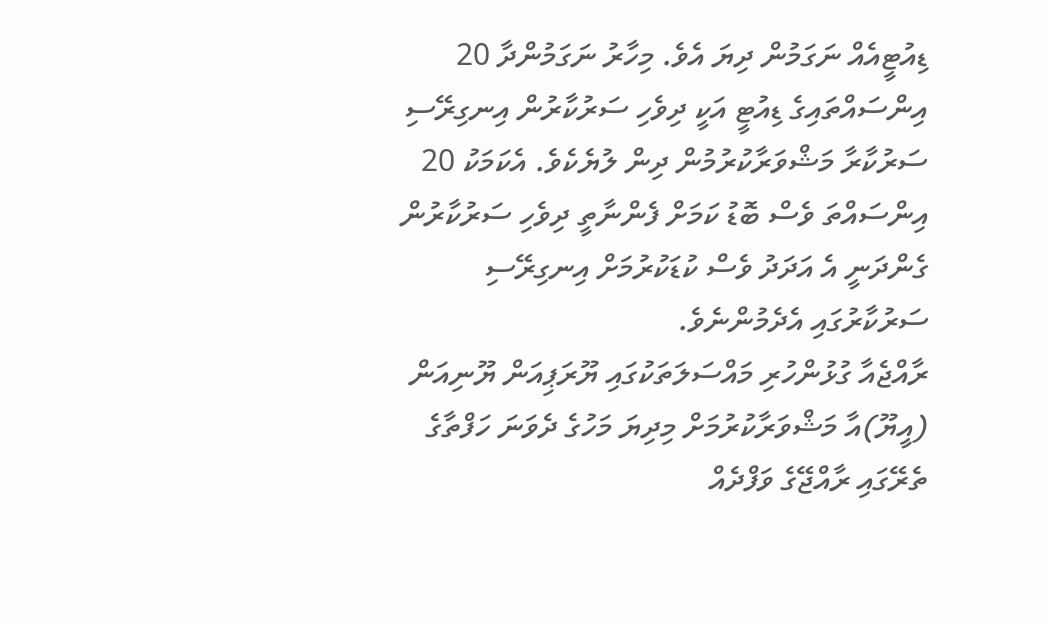ޑިއުޓީއެއް ނަގަމުން ދިޔަ އެވެ. މިހާރު ނަގަމުންދާ 20 އިންސައްތައިގެ ޑިއުޓީ އަކީ ދިވެހި ސަރުކާރުން އިނގިރޭސި ސަރުކާރާ މަޝްވަރާކުރުމުން ދިން ލުޔެކެވެ. އެކަމަކު 20 އިންސައްތަ ވެސް ބޮޑު ކަމަށް ފެންނާތީ ދިވެހި ސަރުކާރުން ގެންދަނީ އެ އަދަދު ވެސް ކުޑަކުރުމަށް އިނގިރޭސި ސަރުކާރުގައި އެދެމުންނެވެ.
ރާއްޖެއާ ގުޅުންހުރި މައްސަލަތަކުގައި ޔޫރަޕިއަން ޔޫނިއަން (އީޔޫ)އާ މަޝްވަރާކުރުމަށް މިދިޔަ މަހުގެ ދެވަނަ ހަފްތާގެ ތެރޭގައި ރާއްޖޭގެ ވަފްދެއް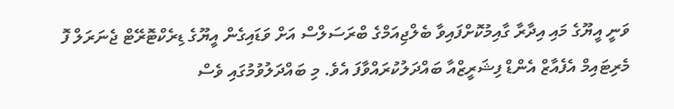ވަނީ އީޔޫގެ މައި އިދާރާ ގާއިމުކޮށްފައިވާ ބެލްޖިއަމްގެ ބްރަސަލްސް އަށް ވަޑައިގެން އީޔޫގެ ޑިރެކްޓޮރޭޓް ޖެނަރަލް ފޮ މެރިޓައިމް އެފެއާޒް އެންޑް ފިޝަރީޒްއާ ބައްދަލުކުރައްވާފަ އެވެ. މި ބައްދަލުވުމުގައި ވެސް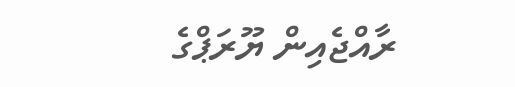ރާއްޖެއިން ޔޫރަޕްގެ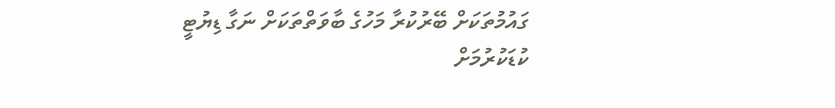ގައުމުތަކަށް ބޭރުކުރާ މަހުގެ ބާވަތްތަކަށް ނަގާ ޑިޔުޓީ ކުޑަކުރުމަށް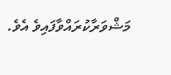މަޝްވަރާކުރައްވާފައިވެ އެވެ.